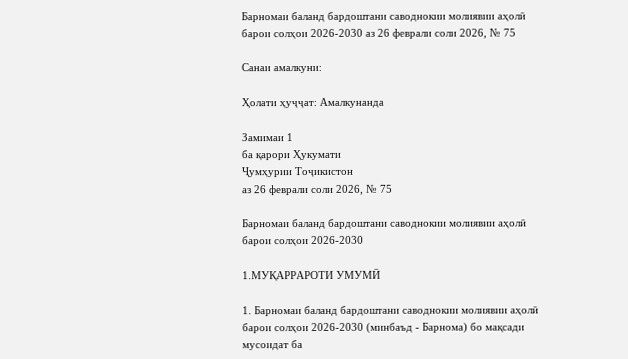Барномаи баланд бардоштани саводнокии молиявии аҳолӣ барои солҳои 2026-2030 аз 26 феврали соли 2026, № 75

Санаи амалкуни:

Ҳолати ҳуҷҷат: Амалкунанда

Замимаи 1
ба қарори Ҳукумати
Ҷумҳурии Тоҷикистон
аз 26 феврали соли 2026, № 75

Барномаи баланд бардоштани саводнокии молиявии аҳолӣ барои солҳои 2026-2030

1.МУҚАРРАРОТИ УМУМӢ

1. Барномаи баланд бардоштани саводнокии молиявии аҳолӣ барои солҳои 2026-2030 (минбаъд - Барнома) бо мақсади мусоидат ба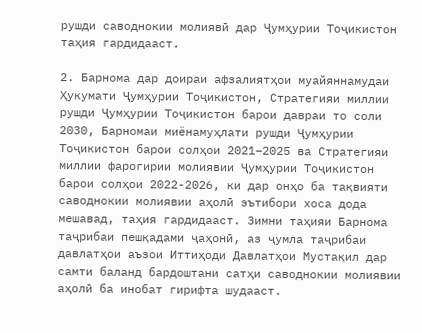рушди саводнокии молиявӣ дар Ҷумҳурии Тоҷикистон таҳия гардидааст.

2. Барнома дар доираи афзалиятҳои муайяннамудаи Ҳукумати Ҷумҳурии Тоҷикистон, Стратегияи миллии рушди Ҷумҳурии Тоҷикистон барои давраи то соли 2030, Барномаи миёнамуҳлати рушди Ҷумҳурии Тоҷикистон барои солҳои 2021–2025 ва Стратегияи миллии фарогирии молиявии Ҷумҳурии Тоҷикистон барои солҳои 2022-2026, ки дар онҳо ба тақвияти саводнокии молиявии аҳолӣ эътибори хоса дода мешавад, таҳия гардидааст. Зимни таҳияи Барнома таҷрибаи пешқадами ҷаҳонӣ, аз ҷумла таҷрибаи давлатҳои аъзои Иттиҳоди Давлатҳои Мустақил дар самти баланд бардоштани сатҳи саводнокии молиявии аҳолӣ ба инобат гирифта шудааст.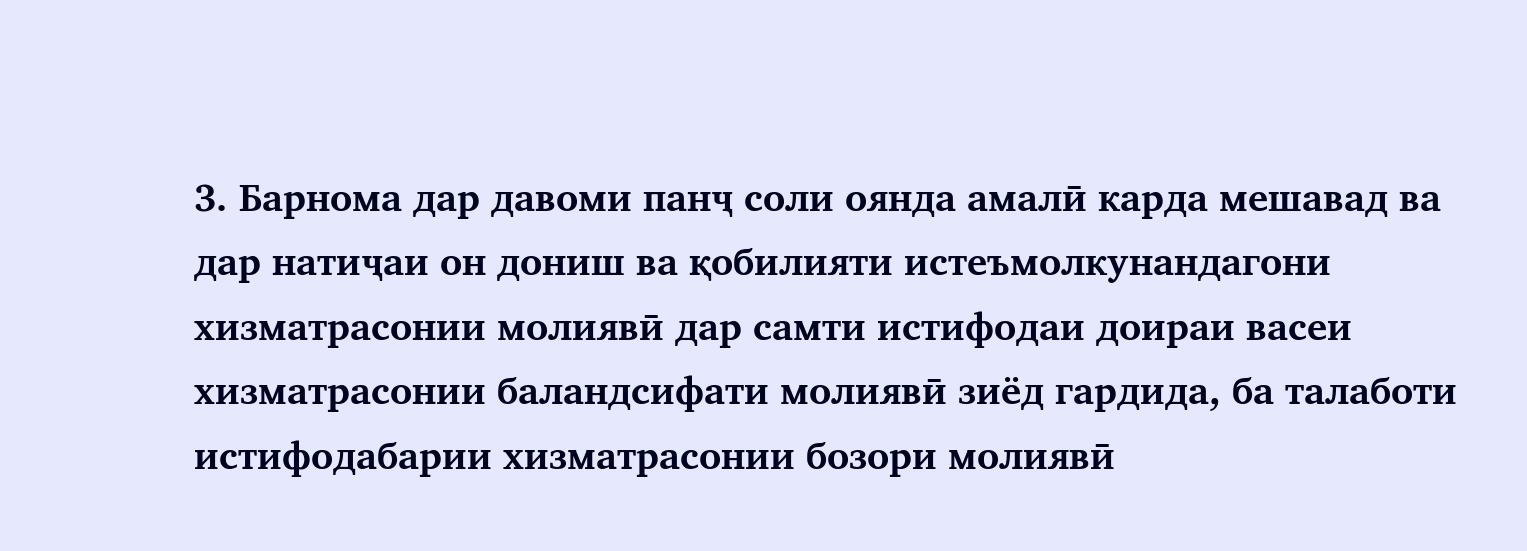3. Барнома дар давоми панҷ соли оянда амалӣ карда мешавад ва дар натиҷаи он дониш ва қобилияти истеъмолкунандагони хизматрасонии молиявӣ дар самти истифодаи доираи васеи хизматрасонии баландсифати молиявӣ зиёд гардида, ба талаботи истифодабарии хизматрасонии бозори молиявӣ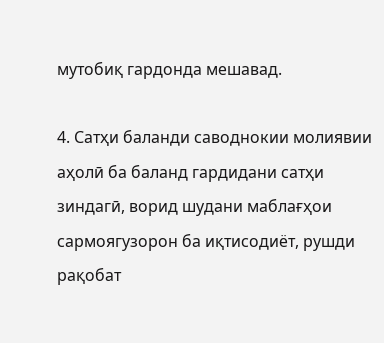мутобиқ гардонда мешавад.

4. Сатҳи баланди саводнокии молиявии аҳолӣ ба баланд гардидани сатҳи зиндагӣ, ворид шудани маблағҳои сармоягузорон ба иқтисодиёт, рушди рақобат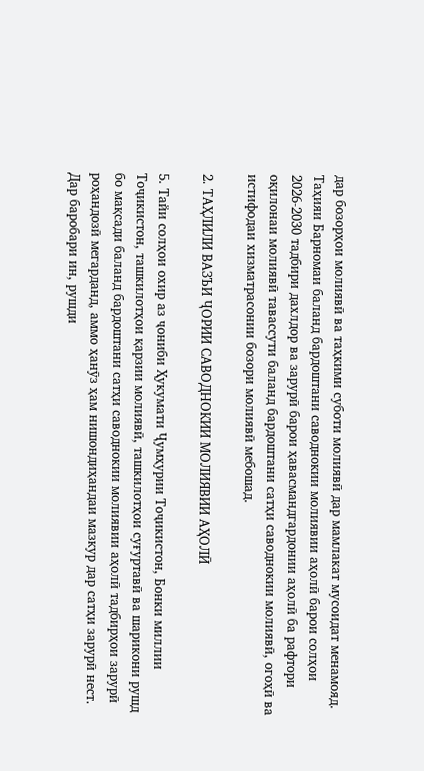дар бозорҳои молиявӣ ва таҳкими суботи молиявӣ дар мамлакат мусоидат менамояд. Таҳияи Барномаи баланд бардоштани саводнокии молиявии аҳолӣ барои солҳои 2026-2030 тадбири дахлдор ва зарурӣ барои ҳавасмандгардонии аҳолӣ ба рафтори оқилонаи молиявӣ тавассути баланд бардоштани сатҳи саводнокии молиявӣ, огоҳӣ ва истифодаи хизматрасонии бозори молиявӣ мебошад.

2. ТАҲЛИЛИ ВАЗЪИ ҶОРИИ САВОДНОКИИ МОЛИЯВИИ АҲОЛӢ

5. Тайи солҳои охир аз ҷониби Ҳукумати Ҷумҳурии Тоҷикистон, Бонки миллии Тоҷикистон, ташкилотҳои қарзии молиявӣ, ташкилотҳои суғуртавӣ ва шарикони рушд бо мақсади баланд бардоштани сатҳи саводнокии молиявии аҳолӣ тадбирҳои зарурӣ роҳандозӣ мегарданд, аммо ҳанӯз ҳам нишондиҳандаи мазкур дар сатҳи зарурӣ нест. Дар баробари ин, рушди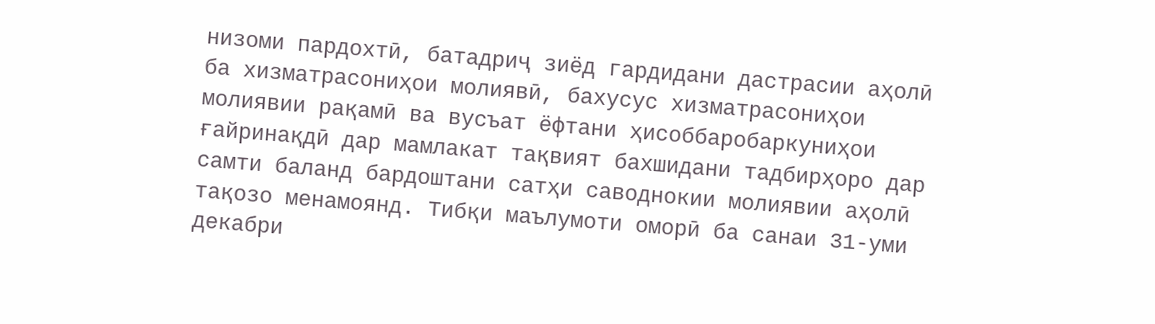низоми пардохтӣ, батадриҷ зиёд гардидани дастрасии аҳолӣ ба хизматрасониҳои молиявӣ, бахусус хизматрасониҳои молиявии рақамӣ ва вусъат ёфтани ҳисоббаробаркуниҳои ғайринақдӣ дар мамлакат тақвият бахшидани тадбирҳоро дар самти баланд бардоштани сатҳи саводнокии молиявии аҳолӣ тақозо менамоянд. Тибқи маълумоти оморӣ ба санаи 31-уми декабри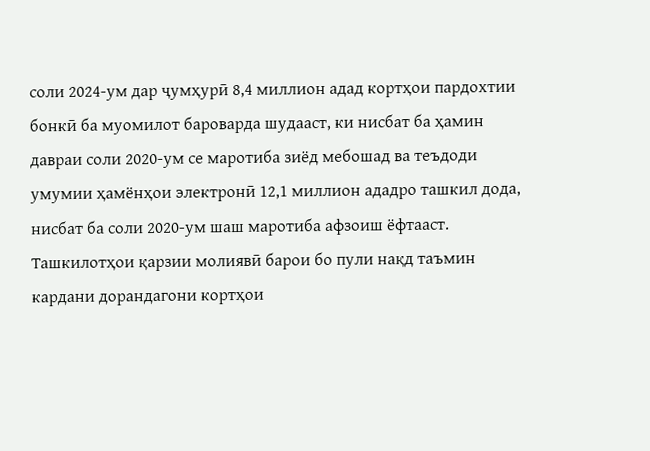соли 2024-ум дар ҷумҳурӣ 8,4 миллион адад кортҳои пардохтии бонкӣ ба муомилот бароварда шудааст, ки нисбат ба ҳамин давраи соли 2020-ум се маротиба зиёд мебошад ва теъдоди умумии ҳамёнҳои электронӣ 12,1 миллион ададро ташкил дода, нисбат ба соли 2020-ум шаш маротиба афзоиш ёфтааст. Ташкилотҳои қарзии молиявӣ барои бо пули нақд таъмин кардани дорандагони кортҳои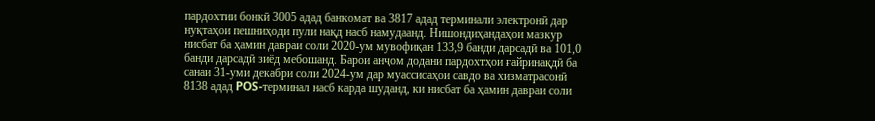пардохтии бонкӣ 3005 адад банкомат ва 3817 адад терминали электронӣ дар нуқтаҳои пешниҳоди пули нақд насб намудаанд. Нишондиҳандаҳои мазкур нисбат ба ҳамин давраи соли 2020-ум мувофиқан 133,9 банди дарсадӣ ва 101,0 банди дарсадӣ зиёд мебошанд. Барои анҷом додани пардохтҳои ғайринақдӣ ба санаи 31-уми декабри соли 2024-ум дар муассисаҳои савдо ва хизматрасонӣ 8138 адад POS-терминал насб карда шуданд, ки нисбат ба ҳамин давраи соли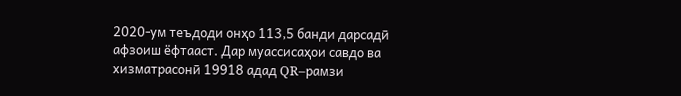2020-ум теъдоди онҳо 113,5 банди дарсадӣ афзоиш ёфтааст. Дар муассисаҳои савдо ва хизматрасонӣ 19918 адад QR–рамзи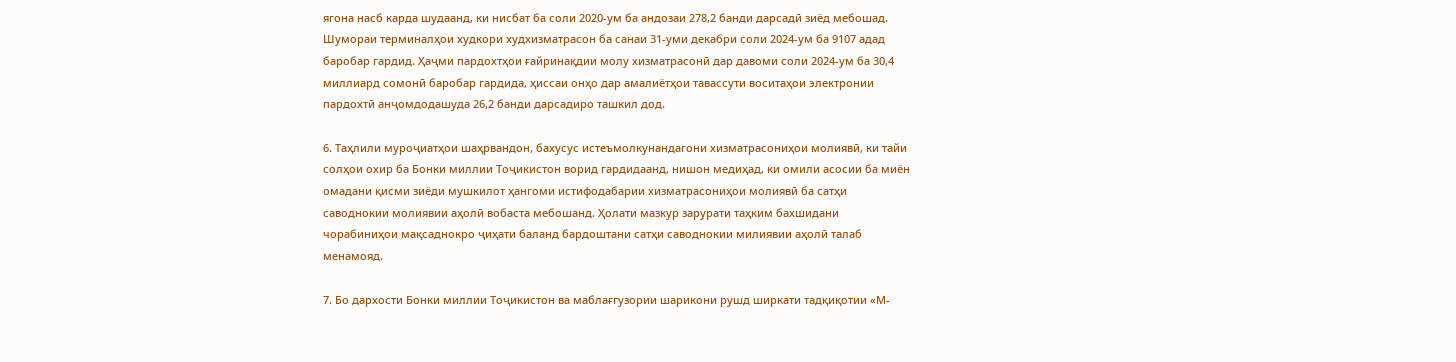ягона насб карда шудаанд, ки нисбат ба соли 2020-ум ба андозаи 278,2 банди дарсадӣ зиёд мебошад. Шумораи терминалҳои худкори худхизматрасон ба санаи 31-уми декабри соли 2024-ум ба 9107 адад баробар гардид. Ҳаҷми пардохтҳои ғайринақдии молу хизматрасонӣ дар давоми соли 2024-ум ба 30,4 миллиард сомонӣ баробар гардида, ҳиссаи онҳо дар амалиётҳои тавассути воситаҳои электронии пардохтӣ анҷомдодашуда 26,2 банди дарсадиро ташкил дод.

6. Таҳлили муроҷиатҳои шаҳрвандон, бахусус истеъмолкунандагони хизматрасониҳои молиявӣ, ки тайи солҳои охир ба Бонки миллии Тоҷикистон ворид гардидаанд, нишон медиҳад, ки омили асосии ба миён омадани қисми зиёди мушкилот ҳангоми истифодабарии хизматрасониҳои молиявӣ ба сатҳи саводнокии молиявии аҳолӣ вобаста мебошанд. Ҳолати мазкур зарурати таҳким бахшидани чорабиниҳои мақсаднокро ҷиҳати баланд бардоштани сатҳи саводнокии милиявии аҳолӣ талаб менамояд.

7. Бо дархости Бонки миллии Тоҷикистон ва маблағгузории шарикони рушд ширкати тадқиқотии «М-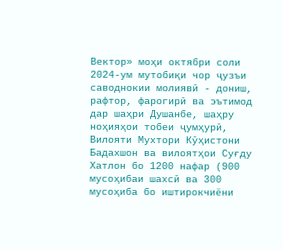Вектор» моҳи октябри соли 2024-ум мутобиқи чор ҷузъи саводнокии молиявӣ - дониш, рафтор, фарогирӣ ва эътимод дар шаҳри Душанбе, шаҳру ноҳияҳои тобеи ҷумҳурӣ, Вилояти Мухтори Кӯҳистони Бадахшон ва вилоятҳои Суғду Хатлон бо 1200 нафар (900 мусоҳибаи шахсӣ ва 300 мусоҳиба бо иштирокчиёни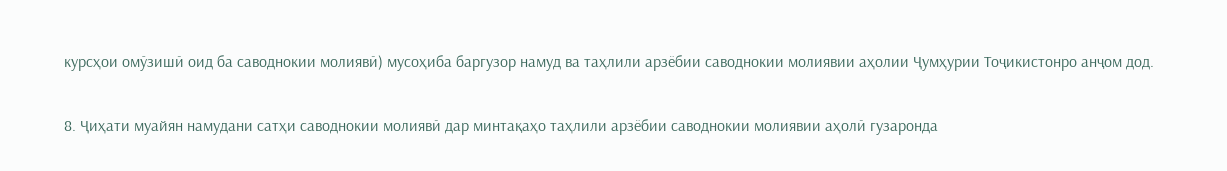курсҳои омӯзишӣ оид ба саводнокии молиявӣ) мусоҳиба баргузор намуд ва таҳлили арзёбии саводнокии молиявии аҳолии Ҷумҳурии Тоҷикистонро анҷом дод.

8. Ҷиҳати муайян намудани сатҳи саводнокии молиявӣ дар минтақаҳо таҳлили арзёбии саводнокии молиявии аҳолӣ гузаронда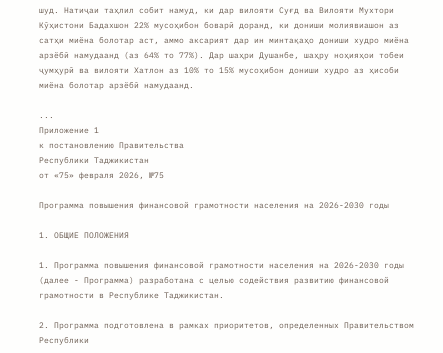шуд. Натиҷаи таҳлил собит намуд, ки дар вилояти Суғд ва Вилояти Мухтори Кӯҳистони Бадахшон 22% мусоҳибон боварӣ доранд, ки дониши молиявиашон аз сатҳи миёна болотар аст, аммо аксарият дар ин минтақаҳо дониши худро миёна арзёбӣ намудаанд (аз 64% то 77%). Дар шаҳри Душанбе, шаҳру ноҳияҳои тобеи ҷумҳурӣ ва вилояти Хатлон аз 10% то 15% мусоҳибон дониши худро аз ҳисоби миёна болотар арзёбӣ намудаанд.

...
Приложение 1
к постановлению Правительства
Республики Таджикистан
от «75» февраля 2026, №75

Программа повышения финансовой грамотности населения на 2026-2030 годы

1. ОБЩИЕ ПОЛОЖЕНИЯ

1. Программа повышения финансовой грамотности населения на 2026-2030 годы (далее - Программа) разработана с целью содействия развитию финансовой грамотности в Республике Таджикистан.

2. Программа подготовлена в рамках приоритетов, определенных Правительством Республики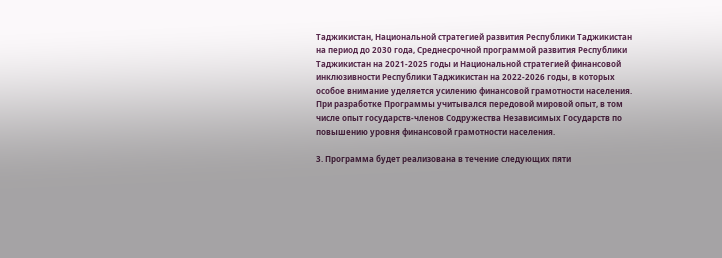Таджикистан, Национальной стратегией развития Республики Таджикистан на период до 2030 года, Среднесрочной программой развития Республики Таджикистан на 2021-2025 годы и Национальной стратегией финансовой инклюзивности Республики Таджикистан на 2022-2026 годы, в которых особое внимание уделяется усилению финансовой грамотности населения. При разработке Программы учитывался передовой мировой опыт, в том числе опыт государств-членов Содружества Независимых Государств по повышению уровня финансовой грамотности населения.

3. Программа будет реализована в течение следующих пяти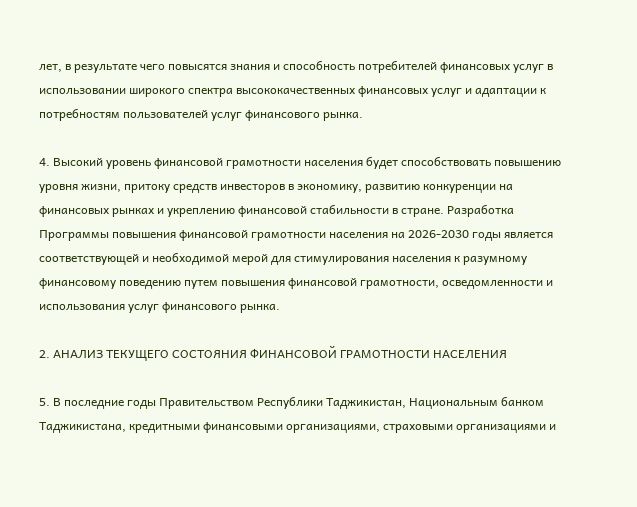лет, в результате чего повысятся знания и способность потребителей финансовых услуг в использовании широкого спектра высококачественных финансовых услуг и адаптации к потребностям пользователей услуг финансового рынка.

4. Высокий уровень финансовой грамотности населения будет способствовать повышению уровня жизни, притоку средств инвесторов в экономику, развитию конкуренции на финансовых рынках и укреплению финансовой стабильности в стране. Разработка Программы повышения финансовой грамотности населения на 2026-2030 годы является соответствующей и необходимой мерой для стимулирования населения к разумному финансовому поведению путем повышения финансовой грамотности, осведомленности и использования услуг финансового рынка.

2. АНАЛИЗ ТЕКУЩЕГО СОСТОЯНИЯ ФИНАНСОВОЙ ГРАМОТНОСТИ НАСЕЛЕНИЯ

5. В последние годы Правительством Республики Таджикистан, Национальным банком Таджикистана, кредитными финансовыми организациями, страховыми организациями и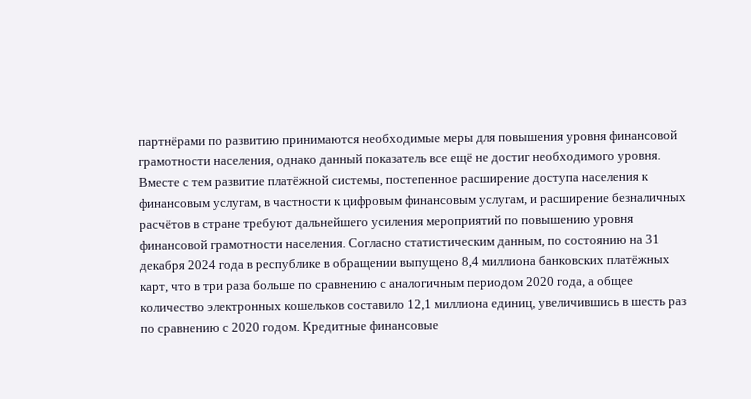партнёрами по развитию принимаются необходимые меры для повышения уровня финансовой грамотности населения, однако данный показатель все ещё не достиг необходимого уровня. Вместе с тем развитие платёжной системы, постепенное расширение доступа населения к финансовым услугам, в частности к цифровым финансовым услугам, и расширение безналичных расчётов в стране требуют дальнейшего усиления мероприятий по повышению уровня финансовой грамотности населения. Согласно статистическим данным, по состоянию на 31 декабря 2024 года в республике в обращении выпущено 8,4 миллиона банковских платёжных карт, что в три раза больше по сравнению с аналогичным периодом 2020 года, а общее количество электронных кошельков составило 12,1 миллиона единиц, увеличившись в шесть раз по сравнению с 2020 годом. Кредитные финансовые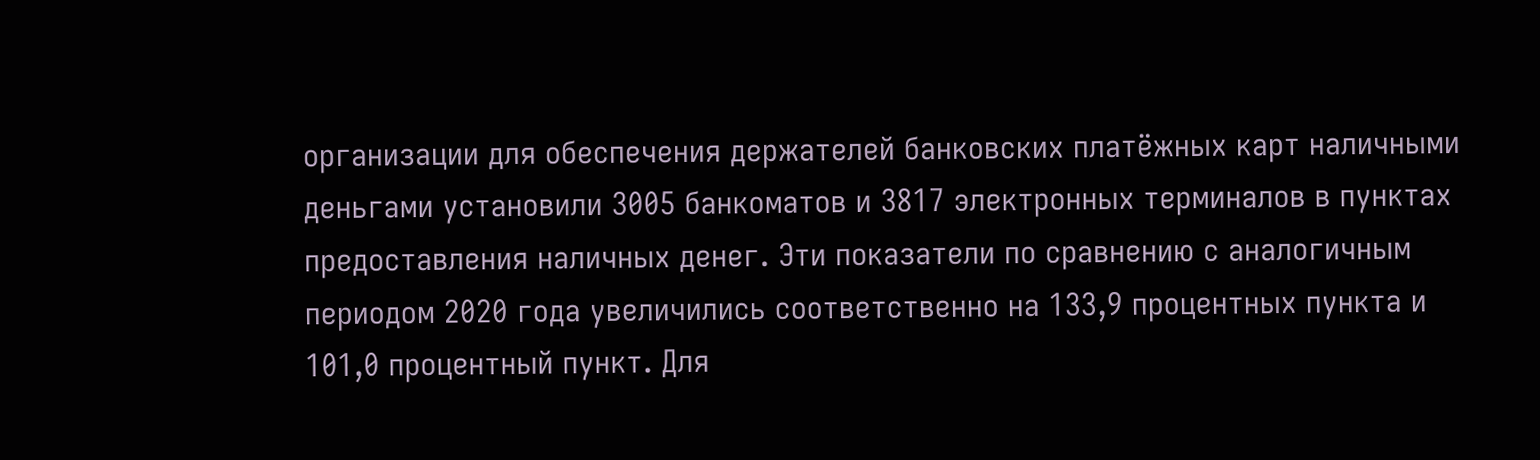организации для обеспечения держателей банковских платёжных карт наличными деньгами установили 3005 банкоматов и 3817 электронных терминалов в пунктах предоставления наличных денег. Эти показатели по сравнению с аналогичным периодом 2020 года увеличились соответственно на 133,9 процентных пункта и 101,0 процентный пункт. Для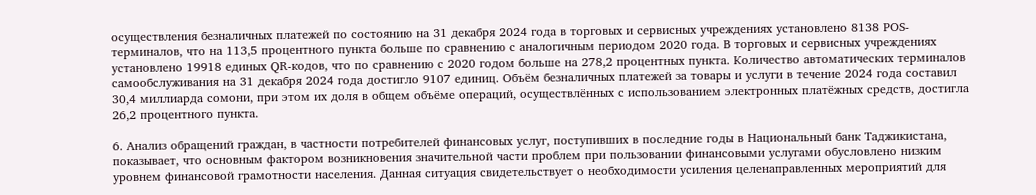осуществления безналичных платежей по состоянию на 31 декабря 2024 года в торговых и сервисных учреждениях установлено 8138 POS-терминалов, что на 113,5 процентного пункта больше по сравнению с аналогичным периодом 2020 года. В торговых и сервисных учреждениях установлено 19918 единых QR-кодов, что по сравнению с 2020 годом больше на 278,2 процентных пункта. Количество автоматических терминалов самообслуживания на 31 декабря 2024 года достигло 9107 единиц. Объём безналичных платежей за товары и услуги в течение 2024 года составил 30,4 миллиарда сомони, при этом их доля в общем объёме операций, осуществлённых с использованием электронных платёжных средств, достигла 26,2 процентного пункта.

6. Анализ обращений граждан, в частности потребителей финансовых услуг, поступивших в последние годы в Национальный банк Таджикистана, показывает, что основным фактором возникновения значительной части проблем при пользовании финансовыми услугами обусловлено низким уровнем финансовой грамотности населения. Данная ситуация свидетельствует о необходимости усиления целенаправленных мероприятий для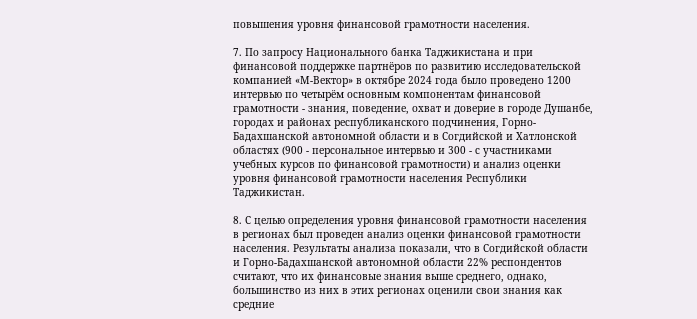повышения уровня финансовой грамотности населения.

7. По запросу Национального банка Таджикистана и при финансовой поддержке партнёров по развитию исследовательской компанией «М-Вектор» в октябре 2024 года было проведено 1200 интервью по четырём основным компонентам финансовой грамотности - знания, поведение, охват и доверие в городе Душанбе, городах и районах республиканского подчинения, Горно-Бадахшанской автономной области и в Согдийской и Хатлонской областях (900 - персональное интервью и 300 - с участниками учебных курсов по финансовой грамотности) и анализ оценки уровня финансовой грамотности населения Республики Таджикистан.

8. С целью определения уровня финансовой грамотности населения в регионах был проведен анализ оценки финансовой грамотности населения. Результаты анализа показали, что в Согдийской области и Горно-Бадахшанской автономной области 22% респондентов считают, что их финансовые знания выше среднего, однако, большинство из них в этих регионах оценили свои знания как средние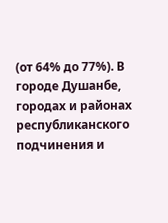(от 64% до 77%). В городе Душанбе, городах и районах республиканского подчинения и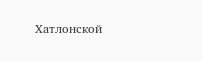Хатлонской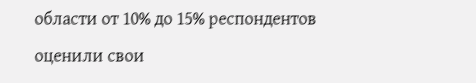области от 10% до 15% респондентов оценили свои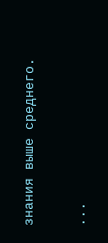знания выше среднего.

...